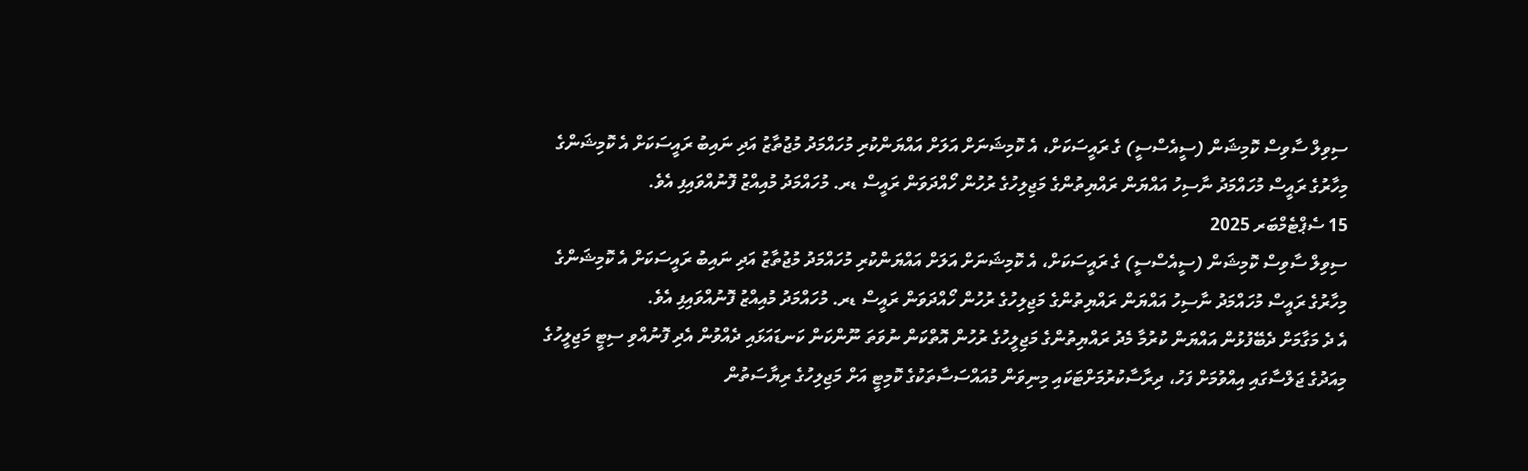ސިވިލް ސާވިސް ކޮމިޝަން (ސީއެސްސީ) ގެ ރައީސަކަށް، އެ ކޮމިޝަނަށް އަލަށް އައްޔަންކުރި މުހައްމަދު މުޖުތާޒު އަދި ނައިބު ރައީސަކަށް އެ ކޮމިޝަންގެ މިހާރުގެ ރައީސް މުހައްމަދު ނާސިހު އައްޔަން ރައްޔިތުންގެ މަޖިލިހުގެ ރުހުން ހޯއްދަވަން ރައީސް ޑރ. މުހައްމަދު މުއިއްޒު ފޮނުއްވައިފި އެވެ.
15 ސެޕްޓެމްބަރ 2025
ސިވިލް ސާވިސް ކޮމިޝަން (ސީއެސްސީ) ގެ ރައީސަކަށް، އެ ކޮމިޝަނަށް އަލަށް އައްޔަންކުރި މުހައްމަދު މުޖުތާޒު އަދި ނައިބު ރައީސަކަށް އެ ކޮމިޝަންގެ މިހާރުގެ ރައީސް މުހައްމަދު ނާސިހު އައްޔަން ރައްޔިތުންގެ މަޖިލިހުގެ ރުހުން ހޯއްދަވަން ރައީސް ޑރ. މުހައްމަދު މުއިއްޒު ފޮނުއްވައިފި އެވެ.
އެ ދެ މަގާމަށް ދެބޭފުޅުން އައްޔަން ކުރުމާ މެދު ރައްޔިތުންގެ މަޖިލީހުގެ ރުހުން އޮތްކަން ނުވަތަ ނޫންކަން ކަނޑައަޅައި ދެއްވުން އެދި ފޮނުއްވި ސިޓީ މަޖިލީހުގެ މިއަދުގެ ޖަލްސާގައި އިއްވުމަށް ފަހު، ދިރާސާކުރުމަށްޓަކައި މިނިވަން މުއައްސަސާތަކުގެ ކޮމިޓީ އަށް މަޖިލިހުގެ ރިޔާސަތުން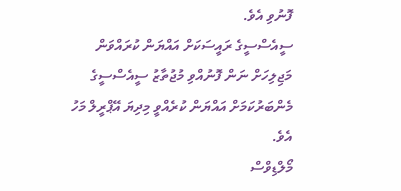ފޮނުވި އެވެ.
ސީއެސްސީގެ ރައީސަކަށް އައްޔަން ކުރައްވަން މަޖިލިހަށް ނަން ފޮނުއްވި މުޖުތާޒު ސީއެސްސީގެ މެންބަރުކަމަށް އައްޔަން ކުރެއްވީ މިދިޔަ އޭޕްރީލް މަހު އެވެ.
މޯލްޑިވްސް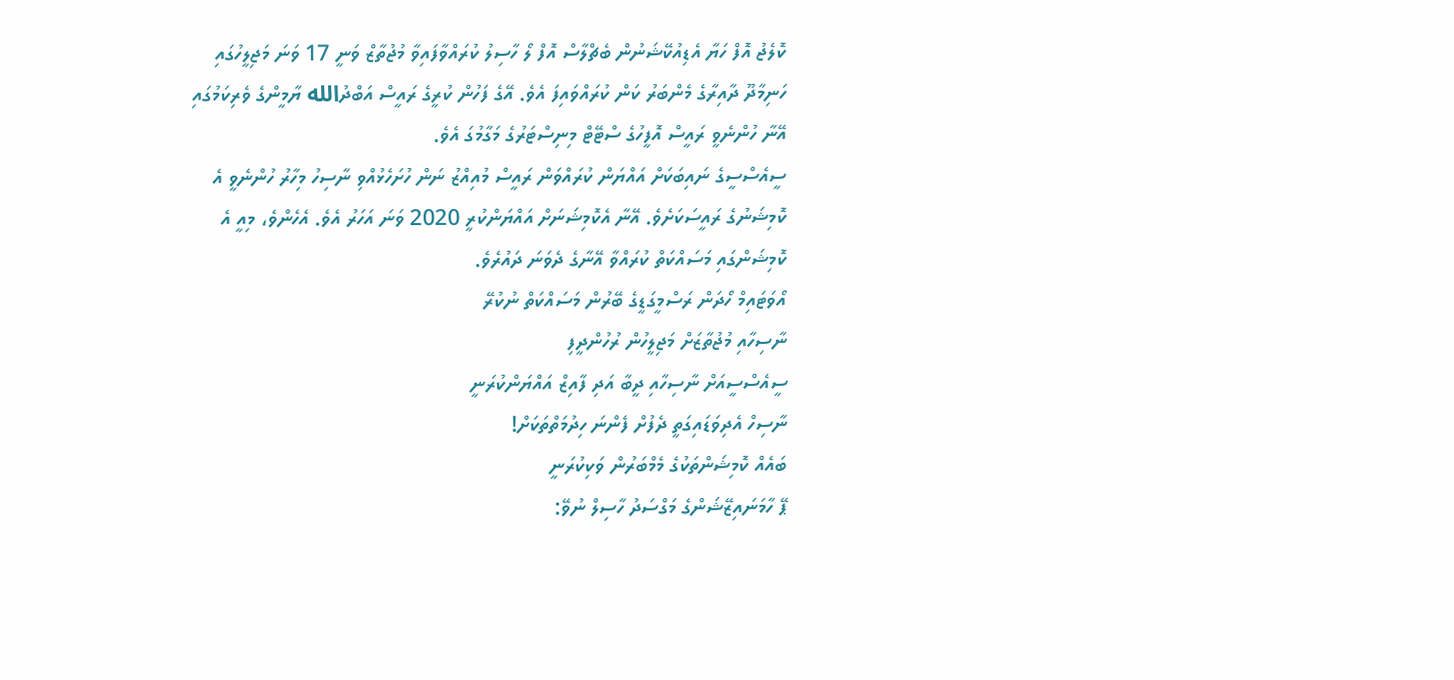ކޮލެޖު އޮފް ހަޔާ އެޑިއުކޭޝަނުން ބެޗްލާސް އޮފް ލޯ ހާސިލު ކުރައްވާފައިވާ މުޖުތާޒް ވަނީ 17 ވަނަ މަޖިލީހުގައި ހަނިމާދޫ ދާއިރާގެ މެންބަރު ކަން ކުރައްވައިފަ އެވެ. އޭގެ ފަހުން ކުރީގެ ރައީސް އަބްދުالله ޔާމީންގެ ވެރިކަމުގައި އޭނާ ހުންނެވީ ރައީސް އޮފީހުގެ ސްޓޭޓް މިނިސްޓަރުގެ މަގާމުގަ އެވެ.
ސީއެސްސީގެ ނައިބަކަށް އައްޔަން ކުރައްވަން ރައީސް މުއިއްޒު ނަން ހުށަހެޅުއްވި ނާސިހު މިހާރު ހުންނެވީ އެ ކޮމިޝަނުގެ ރައީސަކަށެވެ. އޭނާ އެކޮމިޝަނަށް އައްޔަންކުރީ 2020 ވަނަ އަހަރު އެވެ. އެހެންވެ، މިއީ އެ ކޮމިޝަންގައި މަސައްކަތް ކުރައްވާ އޭނާގެ ދެވަނަ ދައުރެވެ.
އޯވަޓައިމް ހޯދަން ރަސްމީގަޑީގެ ބޭރުން މަސައްކަތް ނުކުރޭ
ނާސިހާއި މުޖުތާޒަށް މަޖިލީހުން ރުހުންދީފި
ސީއެސްސީއަށް ނާސިހާއި ދީބާ އަދި ފާއިޒް އައްޔަންކުރަނީ
ނާސިހް އެދިވަޑައިގަތީ ދެފުށް ފެންނަ ހިދުމަތްތަކަށް!
ބައެއް ކޮމިޝަންތަކުގެ މެމްބަރުން ވަކިކުރަނީ
ޕޭ ހާމަނައިޒޭޝަންގެ މަގްސަދު ހާސިލް ނުވޭ: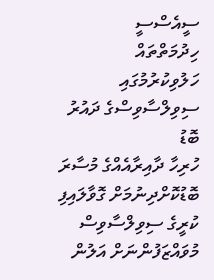ސީއެސްސީ
ހިދުމަތްތައް ހަލުވިކުރުމުގައި ސިވިލްސާވިސްގެ ދައުރު ބޮޑު
ހުރިހާ ދާއިރާއެއްގެ މުސާރަ ބޮޑުކޮށްދިނުމަށް ގޮވާލައިފި
ކުރީގެ ސިވިލްސާވިސް މުވައްޒަފުންނަށް އަލުން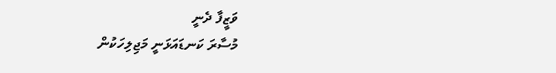ވަޒީފާ ދެނީ
މުސާރަ ކަނޑައަޅަނީ މަޖިލިހަކުން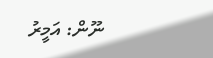ނޫން: އަމީރު